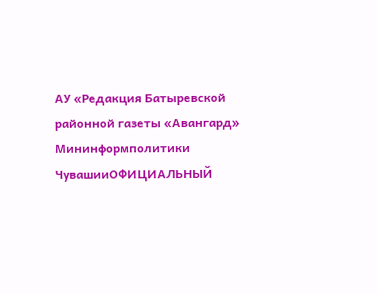АУ «Редакция Батыревской районной газеты «Авангард» Мининформполитики ЧувашииОФИЦИАЛЬНЫЙ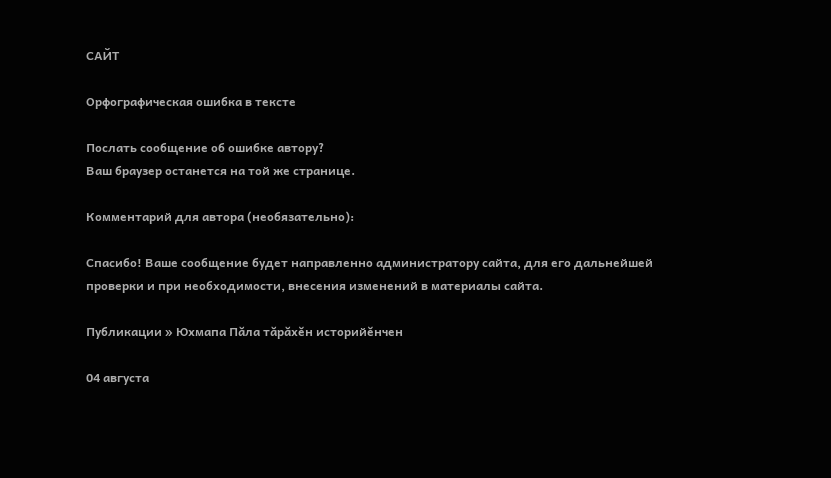САЙТ

Орфографическая ошибка в тексте

Послать сообщение об ошибке автору?
Ваш браузер останется на той же странице.

Комментарий для автора (необязательно):

Спасибо! Ваше сообщение будет направленно администратору сайта, для его дальнейшей проверки и при необходимости, внесения изменений в материалы сайта.

Публикации » Юхмапа Пăла тăрăхĕн историйĕнчен

04 августа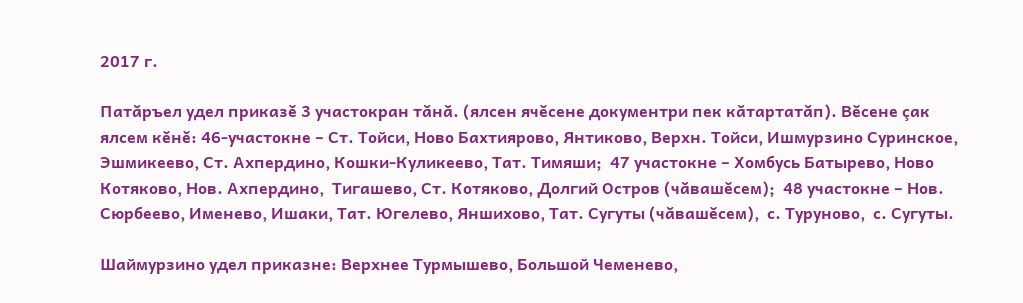2017 г.

Патăръел удел приказĕ 3 участокран тăнă. (ялсен ячĕсене документри пек кăтартатăп). Вĕсене çак ялсем кĕнĕ: 46-участокне – Ст. Тойси, Ново Бахтиярово, Янтиково, Верхн. Тойси, Ишмурзино Суринское, Эшмикеево, Ст. Ахпердино, Кошки-Куликеево, Тат. Тимяши;  47 участокне – Хомбусь Батырево, Ново Котяково, Нов. Ахпердино,  Тигашево, Ст. Котяково, Долгий Остров (чăвашĕсем);  48 участокне – Нов. Сюрбеево, Именево, Ишаки, Тат. Югелево, Яншихово, Тат. Сугуты (чăвашĕсем),  с. Туруново,  с. Сугуты.

Шаймурзино удел приказне: Верхнее Турмышево, Большой Чеменево,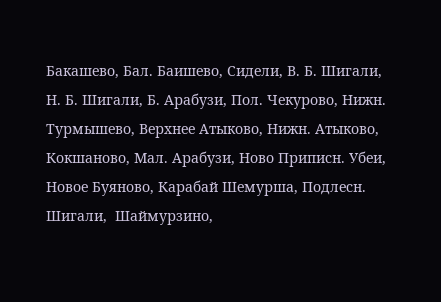Бакашево, Бал. Баишево, Сидели, В. Б. Шигали, Н. Б. Шигали, Б. Арабузи, Пол. Чекурово, Нижн. Турмышево, Верхнее Атыково, Нижн. Атыково, Кокшаново, Мал. Арабузи, Ново Приписн. Убеи, Новое Буяново, Карабай Шемурша, Подлесн. Шигали,  Шаймурзино,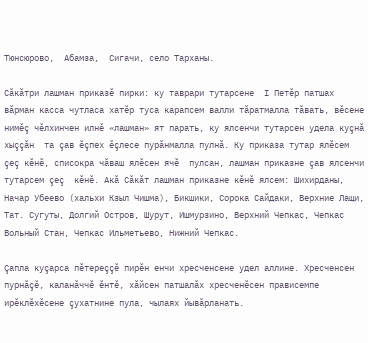Тюнсюрово,  Абамза,  Сигачи, село Тарханы.

Сăкăтри лашман приказĕ пирки: ку таврари тутарсене  I Петĕр патшах вăрман касса чутласа хатĕр туса карапсем валли тăратмалла тăвать, вĕсене нимĕç чĕлхинчен илнĕ «лашман» ят парать, ку ялсенчи тутарсен удела куçнă хыççăн  та çав ĕçпех ĕçлесе пурăнмалла пулнă. Ку приказа тутар ялĕсем çеç кĕнĕ, списокра чăваш ялĕсен ячĕ  пулсан, лашман приказне çав ялсенчи тутарсем çеç  кĕнĕ. Акă Сăкăт лашман приказне кĕнĕ ялсем: Шихирданы, Начар Убеево (хальхи Кзыл Чишма), Бикшики, Сорока Сайдаки, Верхние Лащи,  Тат. Сугуты, Долгий Остров, Шурут, Ишмурзино, Верхний Чепкас, Чепкас Вольный Стан, Чепкас Ильметьево, Нижний Чепкас.

Çапла куçарса пĕтереççĕ пирĕн енчи хресченсене удел аллине. Хресченсен пурнăçĕ, каланăччĕ ĕнтĕ, хăйсен патшалăх хресченĕсен прависемпе ирĕклĕхĕсене çухатнине пула, чылаях йывăрланать.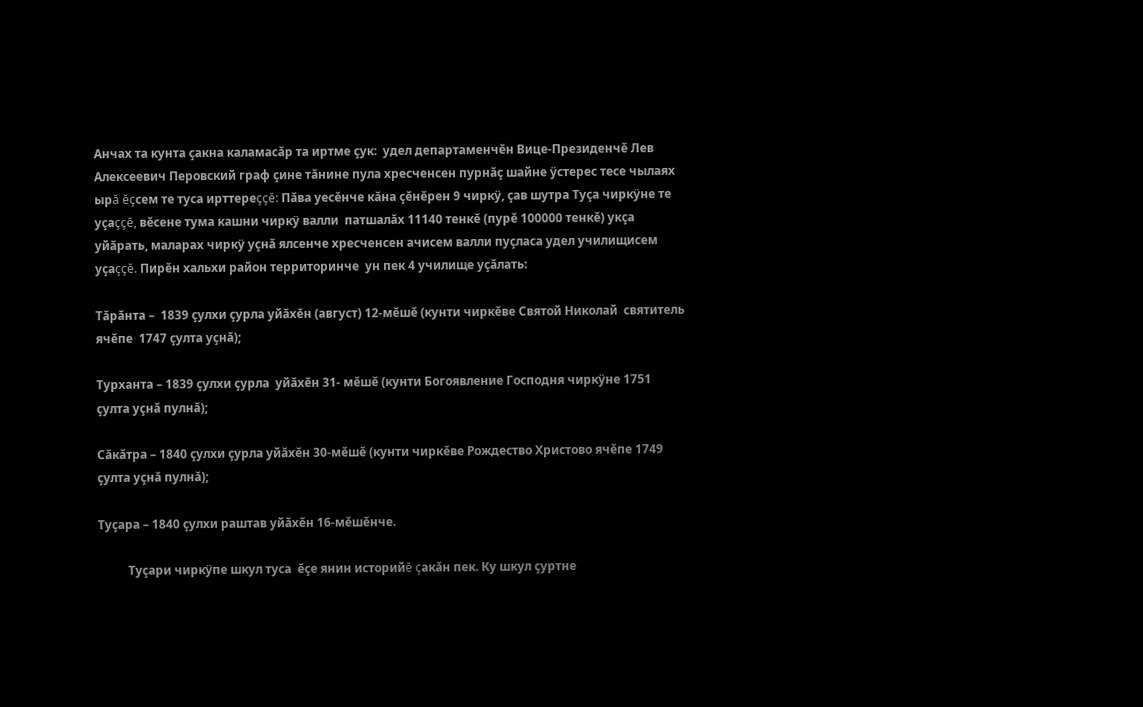Анчах та кунта çакна каламасăр та иртме çук:  удел департаменчĕн Вице-Президенчĕ Лев Алексеевич Перовский граф çине тăнине пула хресченсен пурнăç шайне ÿстерес тесе чылаях ырă ĕçсем те туса ирттереççĕ: Пăва уесĕнче кăна çĕнĕрен 9 чиркÿ, çав шутра Туçа чиркÿне те уçаççĕ, вĕсене тума кашни чиркÿ валли  патшалăх 11140 тенкĕ (пурĕ 100000 тенкĕ) укçа уйăрать, маларах чиркÿ уçнă ялсенче хресченсен ачисем валли пуçласа удел училищисем уçаççĕ. Пирĕн хальхи район территоринче  ун пек 4 училище уçăлать:

Тăрăнта –  1839 çулхи çурла уйăхĕн (август) 12-мĕшĕ (кунти чиркĕве Святой Николай  святитель ячĕпе  1747 çулта уçнă);

Турханта – 1839 çулхи çурла  уйăхĕн 31- мĕшĕ (кунти Богоявление Господня чиркÿне 1751 çулта уçнă пулнă);

Сăкăтра – 1840 çулхи çурла уйăхĕн 30-мĕшĕ (кунти чиркĕве Рождество Христово ячĕпе 1749 çулта уçнă пулнă);

Туçара – 1840 çулхи раштав уйăхĕн 16-мĕшĕнче.

          Туçари чиркÿпе шкул туса  ĕçе янин историйĕ çакăн пек. Ку шкул çуртне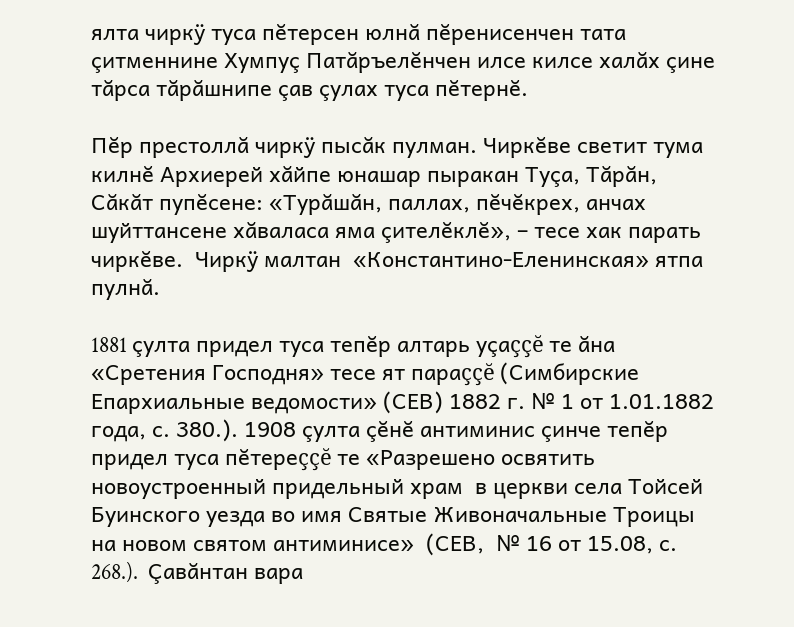ялта чиркÿ туса пĕтерсен юлнă пĕренисенчен тата çитменнине Хумпуç Патăръелĕнчен илсе килсе халăх çине тăрса тăрăшнипе çав çулах туса пĕтернĕ.

Пĕр престоллă чиркÿ пысăк пулман. Чиркĕве светит тума килнĕ Архиерей хăйпе юнашар пыракан Туçа, Тăрăн, Сăкăт пупĕсене: «Турăшăн, паллах, пĕчĕкрех, анчах шуйттансене хăваласа яма çителĕклĕ», – тесе хак парать чиркĕве.  Чиркÿ малтан  «Константино-Еленинская» ятпа пулнă.

1881 çулта придел туса тепĕр алтарь уçаççĕ те ăна  «Сретения Господня» тесе ят параççĕ (Симбирские Епархиальные ведомости» (СЕВ) 1882 г. № 1 от 1.01.1882 года, с. 380.). 1908 çулта çĕнĕ антиминис çинче тепĕр придел туса пĕтереççĕ те «Разрешено освятить новоустроенный придельный храм  в церкви села Тойсей Буинского уезда во имя Святые Живоначальные Троицы на новом святом антиминисе»  (СЕВ,  № 16 от 15.08, с. 268.).  Çавăнтан вара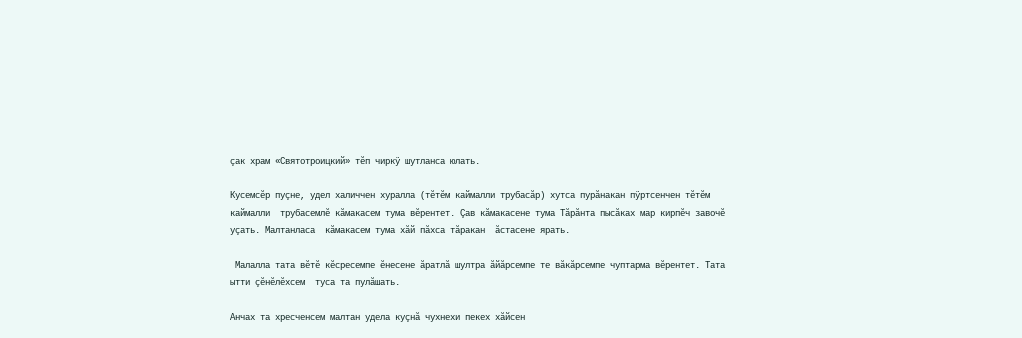çак храм «Святотроицкий» тĕп чиркÿ шутланса юлать.

Кусемсĕр пуçне, удел халиччен хуралла (тĕтĕм каймалли трубасăр) хутса пурăнакан пÿртсенчен тĕтĕм каймалли  трубасемлĕ кăмакасем тума вĕрентет. Çав кăмакасене тума Тăрăнта пысăках мар кирпĕч завочĕ уçать. Малтанласа  кăмакасем тума хăй пăхса тăракан  ăстасене ярать.

 Малалла тата вĕтĕ кĕсресемпе ĕнесене ăратлă шултра ăйăрсемпе те вăкăрсемпе чуптарма вĕрентет. Тата ытти çĕнĕлĕхсем  туса та пулăшать.

Анчах та хресченсем малтан удела куçнă чухнехи пекех хăйсен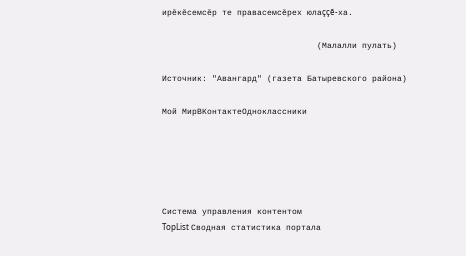ирĕкĕсемсĕр те правасемсĕрех юлаççĕ-ха.

                               (Малалли пулать)

Источник: "Авангард" (газета Батыревского района)

Мой МирВКонтактеОдноклассники





Система управления контентом
TopList Сводная статистика портала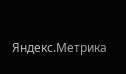Яндекс.Метрика